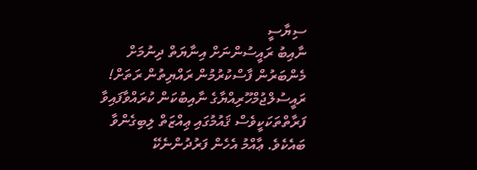ސިޔާސީ
ނާއިބު ރައީސުންނަށް އިނާޔަތް ދިނުމަށް މެންބަރުން ފާސްކުރުމުން ރައްޔިތުން ރަތަށް!
ރައީސުލްޖުމްހޫރިއްޔާގެ ނާއިބުކަން ކުރައްވާފައިވާ ފަރާތްތަކަކީވެސް ޤައުމުގައި ޢިއްޒަތް ލިބިގެންވާ ބައެކެވެ. ޢާއްމު އެހެން ފަރުދުންނެކޭ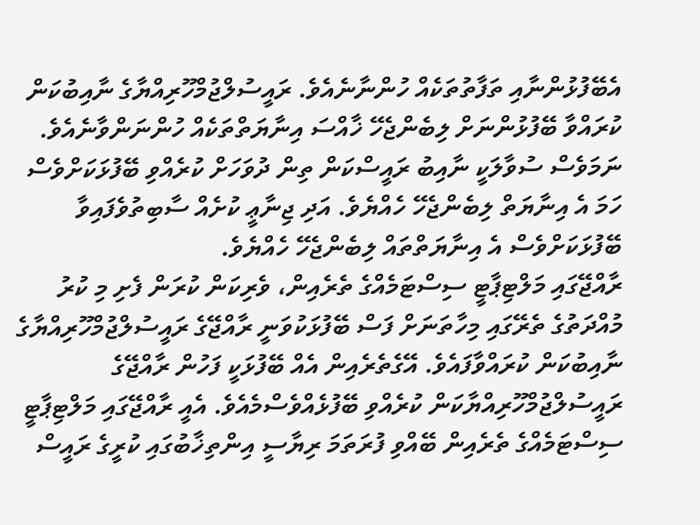އެބޭފުޅުންނާއި ތަފާތުތަކެއް ހުންނާނެއެވެ. ރައީސުލްޖުމްހޫރިއްޔާގެ ނާއިބުކަން ކުރައްވާ ބޭފުޅުންނަށް ލިބެންޖެހޭ ޚާއްސަ އިނާޔަތްތަކެއް ހުންނަންވާނެއެވެ. ނަމަވެސް ސުވާލަކީ ނާއިބު ރައީސްކަން ތިން ދުވަހަށް ކުރެއްވި ބޭފުޅަކަށްވެސް ހަމަ އެ އިނާޔަތް ލިބެންޖެހޭ ހެއްޔެވެ. އަދި ޖިނާޢީ ކުށެއް ސާބިތުވެފައިވާ ބޭފުޅަކަށްވެސް އެ އިނާޔަތްތައް ލިބެންޖެހޭ ހެއްޔެވެ.
ރާއްޖޭގައި މަލްޓިޕާޓީ ސިސްޓަމެއްގެ ތެރެއިން، ވެރިކަން ކުރަން ފެށި މި ކުރު މުއްދަތުގެ ތެރޭގައި މިހާތަނަށް ފަސް ބޭފުޅަކުވަނީ ރާއްޖޭގެ ރައީސުލްޖުމްހޫރިއްޔާގެ ނާއިބުކަން ކުރައްވާފައެވެ. އޭގެތެރެއިން އެއް ބޭފުޅަކީ ފަހުން ރާއްޖޭގެ ރައީސުލްޖުމްހޫރިއްޔާކަން ކުރެއްވި ބޭފުޅެއްވެސްމެއެވެ. އެއީ ރާއްޖޭގައި މަލްޓިޕާޓީ ސިސްޓަމެއްގެ ތެރެއިން ބޭއްވި ފުރަތަމަ ރިޔާސީ އިންތިޚާބުގައި ކުރީގެ ރައީސް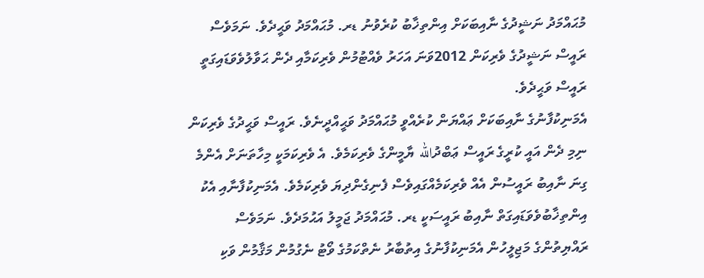މުޙައްމަދު ނަޝީދުގެ ނާއިބަކަށް އިންތިޚާބު ކުރެވުނު ޑރ. މުޙައްމަދު ވަޙީދެވެ. ނަމަވެސް ރައީސް ނަޝީދުގެ ވެރިކަން 2012ވަނަ އަހަރު ވެއްޓުމުން ވެރިކަމާއި ދެން ޙަވާލުވެވަޑައިގަތީ ރައީސް ވަޙީދެވެ.
އެމަނިކުފާނުގެ ނާއިބަކަށް ޢައްޔަން ކުރެއްވީ މުޙައްމަދު ވަޙީއްދީނެވެ. ރައީސް ވަޙީދުގެ ވެރިކަން ނިމި ދެން އައީ ކުރީގެ ރައީސް ޢަބްދުالله ޔާމީންގެ ވެރިކަމެވެ. އެ ވެރިކަމަކީ މިހާތަނަށް އެންމެ ގިނަ ނާއިބު ރައީސުން އެއް ވެރިކަމެއްގައިވެސް ފެނިގެންދިޔަ ވެރިކަމެވެ. އެމަނިކުފާނާއި އެކު އިންތިޚާބުވެވަޑައިގަތް ނާއިބު ރައީސަކީ ޑރ. މުޙައްމަދު ޖަމީލު އަޙުމަދެވެ. ނަމަވެސް ރައްޔިތުންގެ މަޖިލީހުން އެމަނިކުފާނުގެ އިތުބާރު ނެތްކަމުގެ ވޯޓު ނެގުމުން މަޤާމުން ވަކި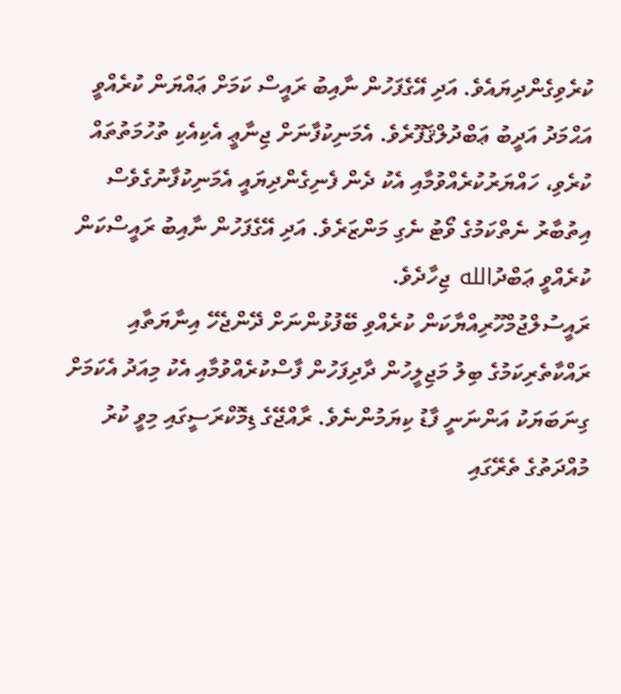ކުރެވިގެންދިޔައެވެ. އަދި އޭގެފަހުން ނާއިބު ރައީސް ކަމަށް ޢައްޔަން ކުރެއްވީ އަޙްމަދު އަދީބު ޢަބްދުލްޤަފޫރެވެ. އެމަނިކުފާނަށް ޖިނާޢީ އެކިއެކި ތުހުމަތުތައް ކުރެވި، ހައްޔަރުކުރެއްވުމާއި އެކު ދެން ފެނިގެންދިޔައީ އެމަނިކުފާނުގެވެސް އިތުބާރު ނެތްކަމުގެ ވޯޓު ނެގި މަންޒަރެވެ. އަދި އޭގެފަހުން ނާއިބު ރައީސްކަން ކުރެއްވީ ޢަބްދުالله ޖިހާދެވެ.
ރައީސުލްޖުމްހޫރިއްޔާކަން ކުރެއްވި ބޭފުޅުންނަށް ދޭންޖެހޭ އިނާޔަތާއި ރައްކާތެރިކަމުގެ ބިލު މަޖިލީހުން ދާދިފަހުން ފާސްކުރެއްވުމާއި އެކު މިއަދު އެކަމަށް ގިނަބަޔަކު އަންނަނީ ފާޑު ކިޔަމުންނެވެ. ރާއްޖޭގެ ޑިމޮކްރަސީގައި މިވީ ކުރު މުއްދަތުގެ ތެރޭގައި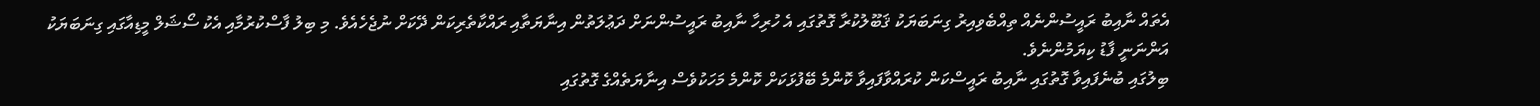އެތައް ނާއިބު ރައީސުންނެއް ތިއްބެވިއިރު ގިނަބަޔަކު ޤަބޫލުކުރާ ގޮތުގައި އެ ހުރިހާ ނާއިބު ރައީސުންނަށް ދަޢުލަތުން އިނާޔަތާއި ރައްކާތެރިކަން ދޭކަށް ނުޖެހެއެވެ. މި ބިލު ފާސްކުރުމާއި އެކު ސޯޝަލް މީޑިއާގައި ގިނަބަޔަކު އަންނަނީ ފާޑު ކިޔަމުންނެވެ.
ބިލުގައި ބުނެފައިވާ ގޮތުގައި ނާއިބު ރައީސްކަން ކުރައްވާފައިވާ ކޮންމެ ބޭފުޅަކަށް ކޮންމެ މަހަކުވެސް އިނާޔަތެއްގެ ގޮތުގައި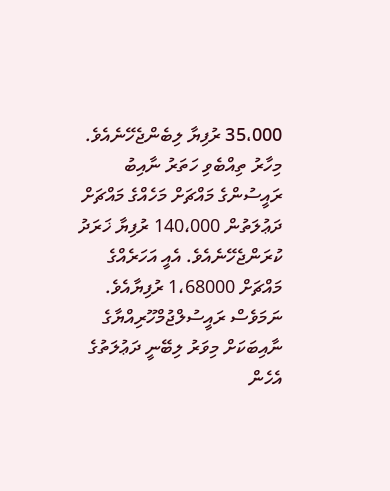35،000 ރުފިޔާ ލިބެންޖެހޭނެއެވެ. މިހާރު ތިއްބެވި ހަތަރު ނާއިބު ރައީސުންގެ މައްޗަށް މަހެއްގެ މައްޗަށް ދަޢުލަތުން 140،000 ރުފިޔާ ޚަރަދު ކުރަންޖެހޭނެއެވެ. އެއީ އަހަރެއްގެ މައްޗަށް 1،68000 ރުފިޔާއެވެ. ނަމަވެސް ރައީސުލްޖުމްހޫރިއްޔާގެ ނާއިބަކަށް މިވަރު ލިބޭނީ ދަޢުލަތުގެ އެހެން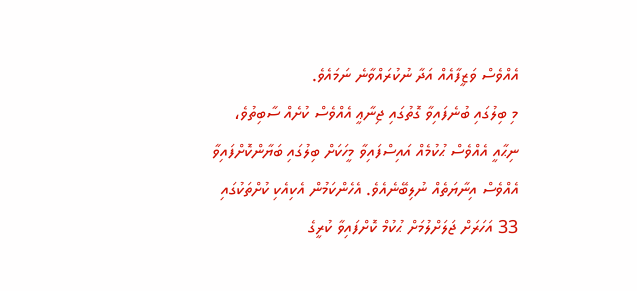އެއްވެސް ވަޒީފާއެއް އަދާ ނުކުރައްވާނެ ނަމައެވެ.
މި ބިލުގައި ބުނެފައިވާ ގޮތުގައި ޖިނާޢީ އެއްވެސް ކުށެއް ސާބިތުވެ، ނިޙާއީ އެއްވެސް ޙުކުމެއް އައިސްފައިވާ މީހަކަށް ބިލުގައި ބަޔާންކޮށްފައިވާ އެއްވެސް އިނާޔަތެއް ނުލިބޭނެއެވެ. އެހެންކަމުން އެކިއެކި ކުށްތަކުގައި 33 އަހަރަށް ޖަލަށްލުމަށް ޙުކުމް ކޮށްފައިވާ ކުރީގެ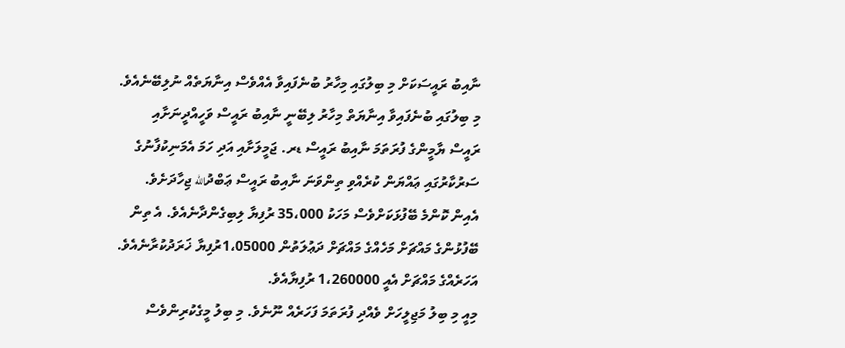ނާއިބު ރައީސަކަށް މި ބިލުގައި މިހާރު ބުނެފައިވާ އެއްވެސް އިނާޔަތެއް ނުލިބޭނެއެވެ. މި ބިލުގައި ބުނެފައިވާ އިނާޔަތް މިހާރު ލިބޭނީ ނާއިބު ރައީސް ވަހީއްދީނަށާއި ރައީސް ޔާމީންގެ ފުރަތަމަ ނާއިބު ރައީސް ޑރ. ޖަމީލަށާއި އަދި ހަމަ އެމަނިކުފާނުގެ ސަރުކާރުގައި ޢައްޔަން ކުރެއްވި ތިންވަނަ ނާއިބު ރައީސް ޢަބްދުالله ޖިހާދަށެވެ. އެއިން ކޮންމެ ބޭފުޅަކަށްވެސް މަހަކު 35،000 ރުފިޔާ ލިބިގެންދާނެއެވެ. އެ ތިން ބޭފުޅުންގެ މައްޗަށް މަހެއްގެ މައްޗަށް ދަޢުލަތުން 1،05000ރުފިޔާ ޚަރަދުކުރާނެއެވެ. އަހަރެއްގެ މައްޗަށް އެއީ 1،260000 ރުފިޔާއެވެ.
މިއީ މި ބިލު މަޖިލީހަށް ވެއްދި ފުރަތަމަ ފަހަރެއް ނޫނެވެ. މި ބިލު މީގެކުރިންވެސް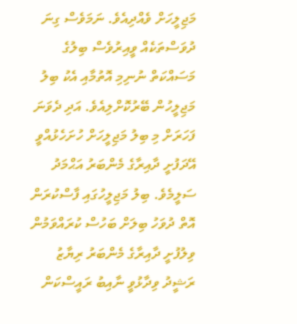މަޖިލީހަށް ވެއްދިއެވެ. ނަމަވެސް ގިނަ ދުވަސްތަކެއް ވީއިރުވެސް ބިލުގެ މަސައްކަތް ނުނިމި އޮތުމާއި އެކު ބިލު މަޖިލީހުން ބޭރުކޮށްލިއެވެ. އަދި ދެވަނަ ފަހަރަށް މި ބިލު މަޖިލީހަށް ހުށަހެޅުއްވީ އޭދަފުށީ ދާއިރާގެ މެންބަރު އަޙްމަދު ސަލީމެވެ. ބިލު މަޖިލީހުގައި ފާސްކުރަން އޮތް ދުވަހު ބިލަށް ބަހުސް ކުރައްވަމުން ވިލުފުށީ ދާއިރާގެ މެންބަރު ރިޔާޒު ރަޝީދު ވިދާޅުވީ ނާއިބު ރައީސްކަން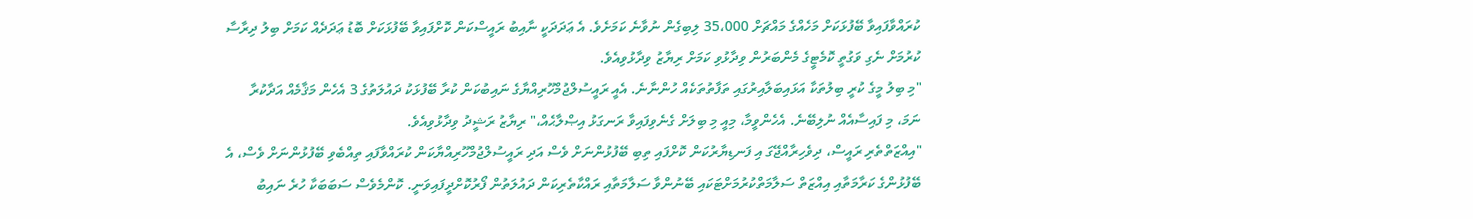ކުރައްވާފައިވާ ބޭފުޅަކަށް މަހެއްގެ މައްޗަށް 35،000 ލިބިގެން ނުވާނެ ކަމަށެވެ. އެ ޢަދަދަކީ ނާއިބު ރައީސްކަން ކޮށްފައިވާ ބޭފުޅަކަށް ބޮޑު ޢަދަދެއް ކަމަށް ބިލު ދިރާސާ ކުރުމަށް ނެގި ވަގުތީ ކޮމެޓީގެ މެންބަރުން ވިދާޅުވި ކަމަށް ރިޔާޒު ވިދާޅުވިއެވެ.
"މި ބިލު މީގެ ކުރީ ބިލުތަކާ އަޅައިބަލާއިރުގައި ތަފާތުތަކެއް ހުންނާނެ. އެއީ ރައީސުލްޖުމްހޫރިއްޔާގެ ނައިބުކަން ކުރާ ބޭފުޅަކު ދައުލަތުގެ 3 އެހެން މަޤާމެއް އަދާކުރާ ނަމަ، މި ފައިސާއެއް ނުލިބޭނެ. އެހެންވީމާ، މިއީ މި ބިލަށް ގެނެވިފައިވާ ރަނގަޅު އިޞްލާޙެއް،" ރިޔާޒު ރަޝީދު ވިދާޅުވިއެވެ.
"އިއްޒަތްތެރި ރައީސް، ދިވެހިރާއްޖޭގަ އި ފަނޑިޔާރުކަން ކޮށްފައި ތިބި ބޭފުޅުންނަށް ވެސް އަދި ރައީސުލްޖުމްހޫރިއްޔާކަން ކުރައްވާފައި ތިއްބެވި ބޭފުޅުންނަށް ވެސް، އެ ބޭފުޅުންގެ ކަރާމަތާއި އިއްޒަތް ސަލާމަތްކުރުމަށްޓަކައި ބޭނުންވާ ސަލާމަތާއި ރައްކާތެރިކަން ދައުލަތުން ފޯރުކޮށްދީފައިވަނީ. ކޮންމެވެސް ސަބަބަކާ ހުރެ ނައިބު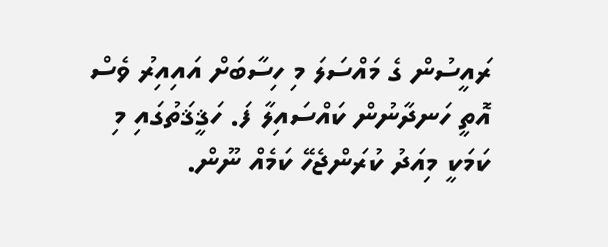ރައީސުން ގެ މައްސަލަ މި ހިސާބަށް އައިއިރު ވެސް އޮތީ ހަނދާނުން ކައްސައިލާ ފަ. ހަޤީޤަތުގައި މި ކަމަކީ މިއަދު ކުރަންޖެހޭ ކަމެއް ނޫން.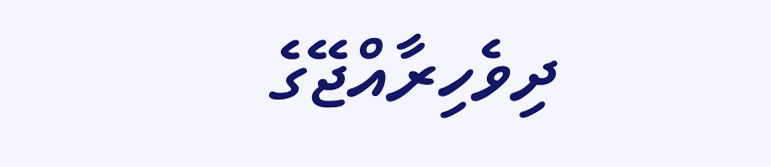ދިވެހިރާއްޖޭގެ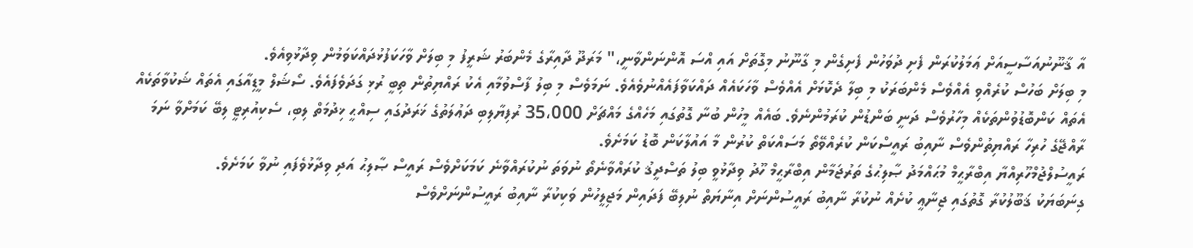އާ ޤާނޫނުއަސާސީއަށް ޢަމަލުކުރަން ފެށި ދުވަހުން ފެށިގެން މި ގާނޫނު މިގޮތަށް އައި އްސަ އޮންނަންވާނީ،" މަރަދޫ ދާއިރާގެ މެންބަރު ޝަރީފު މި ބިލަށް ވާހަކަފުޅުދައްކަވަމުން ވިދާޅުވިއެވެ.
މި ބިލަށް ބަހުސް ކުރެއްވި އެއްވެސް މެންބަރަކު މި ބިލާ ދެކޮޅަށް އެއްވެސް ވާހަކައެއް ދައްކަވާފައެއްނުވެއެވެ. ނަމަވެސް މި ބިލު ފާސްވުމާއި އެކު ރައްޔިތުން ތިބީ ރުޅި ގަދަވެފައެވެ. ސޯޝަލް މީޑިއާގައި އެތައް ޝަކުވާތަކެއް އެތައް ކަންބޮޑުވުންތަކެއް މިހާރުވެސް ދަނީ ބަންޑުން ކުރަމުންނެވެ. ބައެއް މީހުން ބުނާ ގޮތުގައި މަހެއްގެ މައްޗަށް 35،000 ރުފިޔާލިބި ދަޢުލަތުގެ ޚަރަދުގައި ސިއްޙީ ޚިދުމަތް ލިބި، ސެކިއުރިޓީ ލިބޭ ކަމަށްވާ ނަމަ ރާއްޖޭގެ ހުރިހާ ރައްޔިތުންވެސް ނާއިބު ރައީސްކަން ކުރެއްވޭތޯ މަސައްކަތް ކުރުން މާ އައުލާކަން ބޮޑު ކަމަށެވެ.
ރައީސުލްޖުމްހޫރިއްޔާ އިބްރާޙީމް މުޙައްމަދު ޞާލިޙުގެ ތަރުޖަމާން އިބްރާޙީމް ހޫދު ވިދާޅުވީ ބިލު ތަސްދީޤު ކުރައްވާނެތޯ ނުވަތަ ނުކުރައްވާނެ ކަމަކަށްވެސް ރައީސް ޞާލިޙު އަދި ވިދާޅުވެފައި ނުވާ ކަމަށެވެ.
ގިނަބަޔަކު ޤަބޫލުކުރާ ގޮތުގައި ޖިނާޢީ ކުށެއް ނުކުރާ ނާއިބު ރައީސުންނަށް އިނާޔަތް ނުލިބޭ ފަދައިން މަޖިލީހުން ވަކިކުރާ ނާއިބު ރައީސުންނަށްވެސް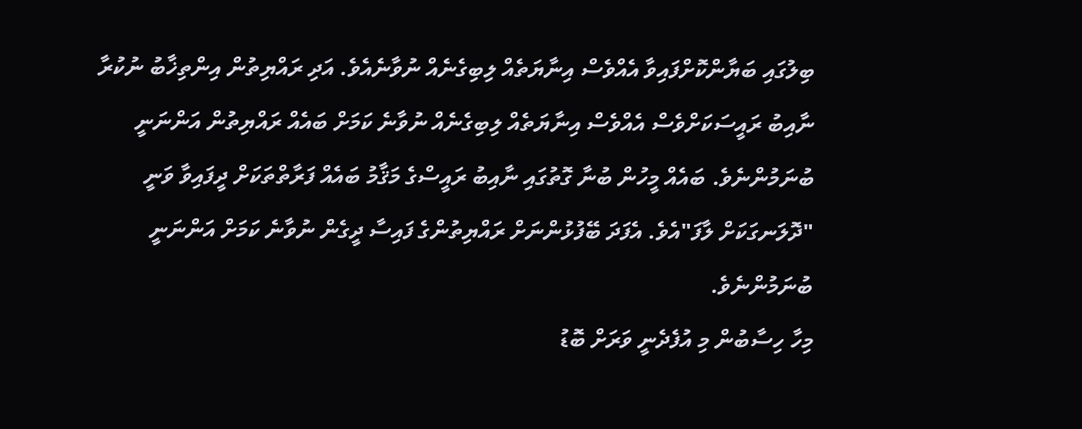ބިލުގައި ބަޔާންކޮށްފައިވާ އެއްވެސް އިނާޔަތެއް ލިބިގެނެއް ނުވާނެއެވެ. އަދި ރައްޔިތުން އިންތިޚާބު ނުކުރާ ނާއިބު ރައީސަކަށްވެސް އެއްވެސް އިނާޔަތެއް ލިބިގެނެއް ނުވާނެ ކަމަށް ބައެއް ރައްޔިތުން އަންނަނީ ބުނަމުންނެވެ. ބައެއް މީހުން ބުނާ ގޮތުގައި ނާއިބު ރައީސްގެ މަޤާމު ބައެއް ފަރާތްތަކަށް ދީފައިވާ ވަނީ "ދޮލަނގަކަށް ލާފަ"އެވެ. އެފަދަ ބޭފުޅުންނަށް ރައްޔިތުންގެ ފައިސާ ދީގެން ނުވާނެ ކަމަށް އަންނަނީ ބުނަމުންނެވެ.
މިހާ ހިސާބުން މި އުފެދެނީ ވަރަށް ބޮޑު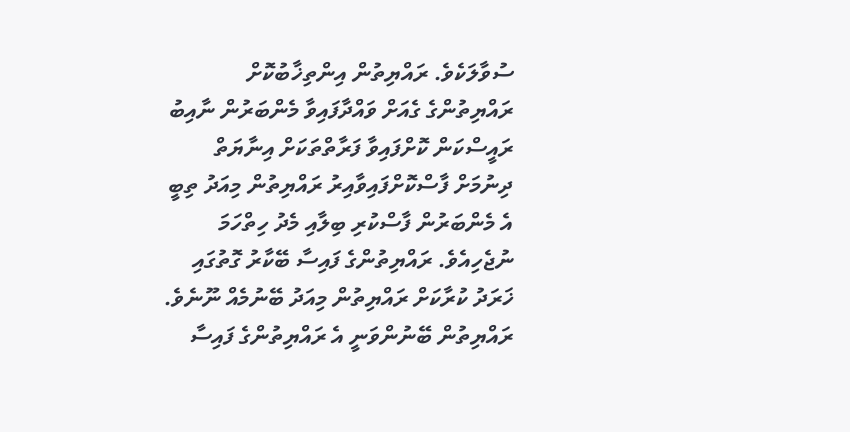ސުވާލަކެވެ. ރައްޔިތުން އިންތިޚާބުކޮށް ރައްޔިތުންގެ ގެއަށް ވައްދާފައިވާ މެންބަރުން ނާއިބު ރައީސްކަން ކޮށްފައިވާ ފަރާތްތަކަށް އިނާޔަތް ދިނުމަށް ފާސްކޮށްފައިވާއިރު ރައްޔިތުން މިއަދު ތިބީ އެ މެންބަރުން ފާސްކުރި ބިލާއި މެދު ހިތްހަމަ ނުޖެހިއެވެ. ރައްޔިތުންގެ ފައިސާ ބޭކާރު ގޮތުގައި ޚަރަދު ކުރާކަށް ރައްޔިތުން މިއަދު ބޭނުމެއް ނޫނެވެ. ރައްޔިތުން ބޭނުންވަނީ އެ ރައްޔިތުންގެ ފައިސާ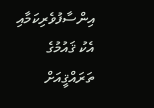އިންސާފުވެރިކަމާއި އެކު ޤައުމުގެ ތަރައްޤީއަށް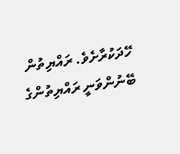ހޭދަކުރާށެވެ. ރައްޔިތުން ބޭނުންވަނީ ރައްޔިތުންގެ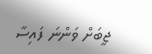ޖީބަށް ވަންނަ ފައިސާ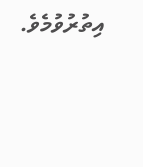އިތުރުވުމެވެ.